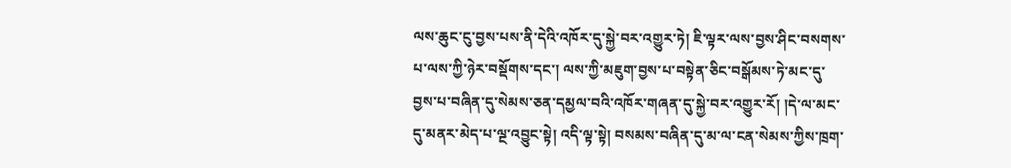ལས་ཆུང་ངུ་བྱས་པས་ནི་དེའི་འཁོར་དུ་སྐྱེ་བར་འགྱུར་ཏེ། ཇི་ལྟར་ལས་བྱས་ཤིང་བསགས་པ་ལས་ཀྱི་ཉེར་བསྡོགས་དང་། ལས་ཀྱི་མཇུག་བྱས་པ་བསྟེན་ཅིང་བསྒོམས་ཏེ་མང་དུ་བྱས་པ་བཞིན་དུ་སེམས་ཅན་དམྱལ་བའི་འཁོར་གཞན་དུ་སྐྱེ་བར་འགྱུར་རོ། །དེ་ལ་མང་དུ་མནར་མེད་པ་ལྔ་འབྱུང་སྟེ། འདི་ལྟ་སྟེ། བསམས་བཞིན་དུ་མ་ལ་ངན་སེམས་ཀྱིས་ཁྲག་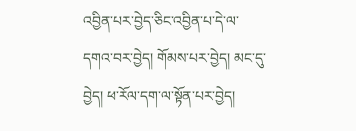འབྱིན་པར་བྱེད་ཅིང་འབྱིན་པ་དེ་ལ་དགའ་བར་བྱེད། གོམས་པར་བྱེད། མང་དུ་བྱེད། ཕ་རོལ་དག་ལ་སྟོན་པར་བྱེད།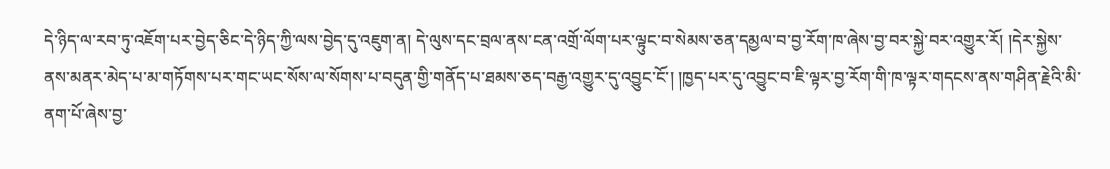དེ་ཉིད་ལ་རབ་ཏུ་འཇོག་པར་བྱེད་ཅིང་དེ་ཉིད་ཀྱི་ལས་བྱེད་དུ་འཇུག་ན། དེ་ལུས་དང་བྲལ་ནས་ངན་འགྲོ་ལོག་པར་ལྟུང་བ་སེམས་ཅན་དམྱལ་བ་བྱ་རོག་ཁ་ཞེས་བྱ་བར་སྐྱེ་བར་འགྱུར་རོ། །དེར་སྐྱེས་ནས་མནར་མེད་པ་མ་གཏོགས་པར་གང་ཡང་སོས་ལ་སོགས་པ་བདུན་གྱི་གནོད་པ་ཐམས་ཅད་བརྒྱ་འགྱུར་དུ་འབྱུང་ངོ་། །ཁྱད་པར་དུ་འབྱུང་བ་ཇི་ལྟར་བྱ་རོག་གི་ཁ་ལྟར་གདངས་ནས་གཤིན་རྗེའི་མི་ནག་པོ་ཞེས་བྱ་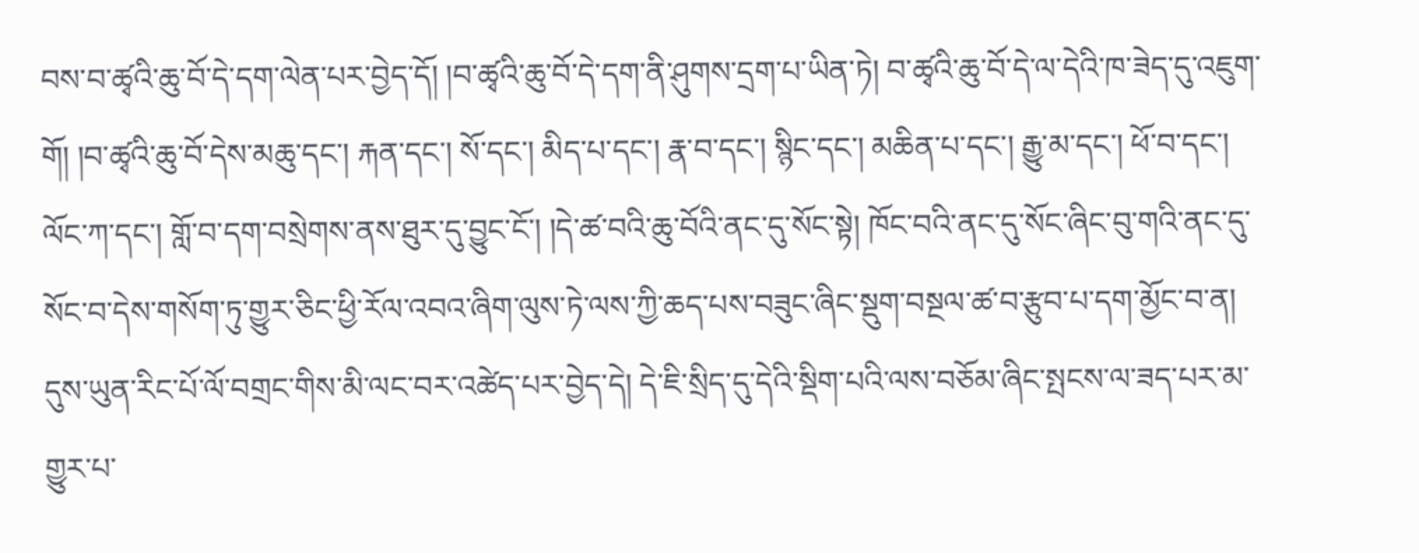བས་བ་ཚྭའི་ཆུ་བོ་དེ་དག་ལེན་པར་བྱེད་དོ། །བ་ཚྭའི་ཆུ་བོ་དེ་དག་ནི་ཤུགས་དྲག་པ་ཡིན་ཏེ། བ་ཚྭའི་ཆུ་བོ་དེ་ལ་དེའི་ཁ་ཟེད་དུ་འཇུག་གོ། །བ་ཚྭའི་ཆུ་བོ་དེས་མཆུ་དང་། རྐན་དང་། སོ་དང་། མིད་པ་དང་། རྣ་བ་དང་། སྙིང་དང་། མཆིན་པ་དང་། རྒྱུ་མ་དང་། ཕོ་བ་དང་། ལོང་ཀ་དང་། གློ་བ་དག་བསྲེགས་ནས་ཐུར་དུ་བྱུང་ངོ་། །དེ་ཚ་བའི་ཆུ་བོའི་ནང་དུ་སོང་སྟེ། ཁོང་བའི་ནང་དུ་སོང་ཞིང་བུ་གའི་ནང་དུ་སོང་བ་དེས་གསོག་ཏུ་གྱུར་ཅིང་ཕྱི་རོལ་འབའ་ཞིག་ལུས་ཏེ་ལས་ཀྱི་ཆད་པས་བཟུང་ཞིང་སྡུག་བསྔལ་ཚ་བ་རྩུབ་པ་དག་མྱོང་བ་ན། དུས་ཡུན་རིང་པོ་ལོ་བགྲང་གིས་མི་ལང་བར་འཚེད་པར་བྱེད་དེ། དེ་ཇི་སྲིད་དུ་དེའི་སྡིག་པའི་ལས་བཅོམ་ཞིང་སྤངས་ལ་ཟད་པར་མ་གྱུར་པ་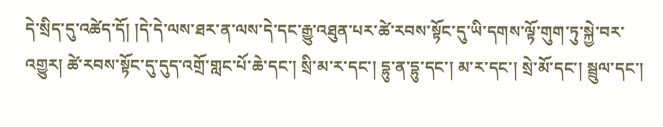དེ་སྲིད་དུ་འཚེད་དོ། །དེ་དེ་ལས་ཐར་ན་ལས་དེ་དང་རྒྱུ་འཐུན་པར་ཚེ་རབས་སྟོང་དུ་ཡི་དགས་ལྟོ་གུག་ཏུ་སྐྱེ་བར་འགྱུར། ཚེ་རབས་སྟོང་དུ་དུད་འགྲོ་གླང་པོ་ཆེ་དང་། སྲི་མ་ར་དང་། དྷུ་ན་དྷུ་དང་། མ་ར་དང་། སྲེ་མོ་དང་། སྦྲུལ་དང་།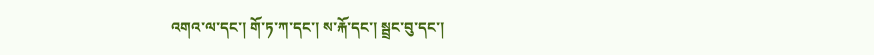འགའ་ལ་དང་། གོ་ཏ་ཀ་དང་། ས་རྐོ་དང་། སྦྲང་བུ་དང་།